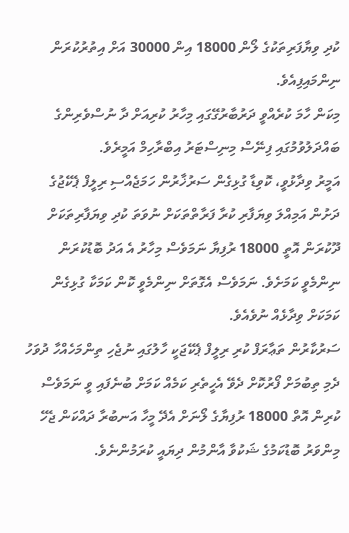ކުދި ވިޔާފަރިތަކުގެ ލޯން 18000 އިން 30000 އަށް އިތުރުކުރަން ނިންމައިފިއެވެ.
މިކަން ހާމަ ކުރެއްވީ ދަރުބާރުގޭގައި މިހާރު ކުރިއަށް ދާ ނުސްވެރިންގެ ބައްދަލުވުމުގައި ފިނޭސް މިނިސްޓަރު އިބްރާހިމް އަމީރެވެ.
އަމީރު ވިދާޅުވީ، ކޮވިޑާ ގުޅިގެން ސަރުޚާރުން ހަމަޖެއްސި ރިލީފް ޕެކޭޖުގެ ދަށުން އަމިއްލަ ވިޔަފާރި ކުރާ ފަރާތްތަކަށް ނުވަތަ ކުދި ވިޔަފާރިތަކަށް ދޫކުރަން އޮތީ 18000 ރުފިޔާ ނަމަވެސް މިހާރު އެ އަދު ބޮޑުކުރަން ނިންމެވީ ކަމަށެވެ. ނަމަވެސް އެގޮތަށް ނިންމެވީ ކޮން ކަމަކާ ގުޅިގެން ކަމަކަށް ވިދާޅެއް ނުވެއެވެ.
ސަރުކާރުން ތަޢާރަފް ކުރި ރިލީފް ޕެކޭޖަކީ ހާލުގައި ނުޖެހި ތިންމަހެއްހާ ދުވަހު ދެމި ތިބުމަށް ފޯރުކޮށް ދެވޭ އެހީތެރި ކަމެއް ކަމަށް ބުނެފައި ވީ ނަމަވެސް ކުރިން އޮތް 18000 ރުފިޔާގެ ލޯނަށް އެދޭ މީހާ އަނބުރާ ދައްކަން ޖެހޭ މިންވަރު ބޮޑުކަމުގެ ޝަކުވާ އާންމުން ދިޔައީ ކުރަމުންނެވެ.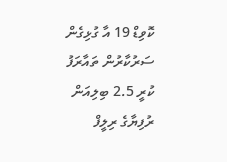ކޮވިޑް 19 އާ ގުޅިގެން ސަރުކާރުން ތައާރަފު ކުރީ 2.5 ބިލިއަން ރުފިޔާގެ ރިލީފް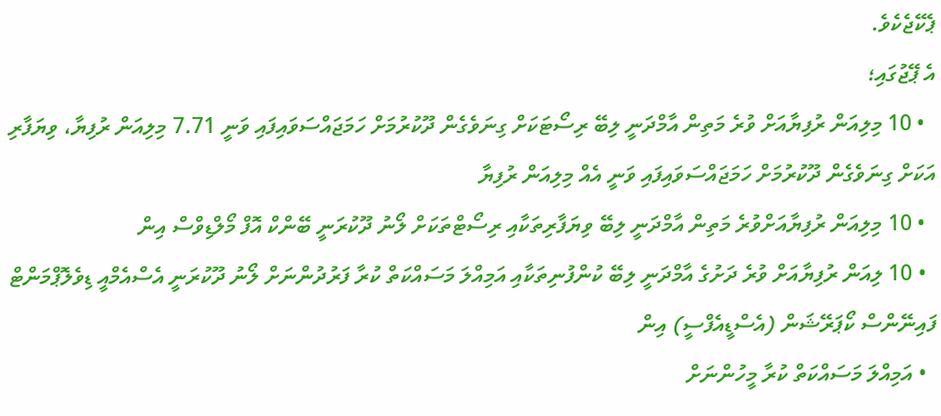ޕެކޭޖެކެވެ.
އެ ޕޭޖުގައި؛
  • 10 މިލިއަން ރުފިޔާއަށް ވުރެ މަތިން އާމްދަނީ ލިބޭ ރިސޯޓަކަށް ގިނަވެގެން ދޫކުރުމަށް ހަމަޖައްސަވައިފައި ވަނީ 7.71 މިލިއަން ރުފިޔާ، ވިޔަފާރި އަކަށް ގިނަވެގެން ދޫކުރުމަށް ހަމަޖައްސަވައިފައި ވަނީ އެއް މިލިއަން ރުފިޔާ
  • 10 މިލިއަން ރުފިޔާއަށްވުރެ މަތިން އާމްދަނީ ލިބޭ ވިޔަފާރިތަކާއި ރިސޯޓްތަކަށް ލޯނު ދޫކުރަނީ ބޭންކް އޮފް މޯލްޑިވްސް އިން
  • 10 ލިއަން ރުފިޔާއަށް ވުރެ ދަށުގެ އާމްދަނީ ލިބޭ ކުންފުނިތަކާއި އަމިއްލަ މަސައްކަތް ކުރާ ފަރުދުންނަށް ލޯނު ދޫކުރަނީ އެސްއެމްއީ ޑިވެލޮޕްމަންޓް ފައިނޭންސް ކޯޕަރޭޝަން (އެސްޑީއެފްސީ) އިން
  • އަމިއްލަ މަސައްކަތް ކުރާ މީހުންނަށް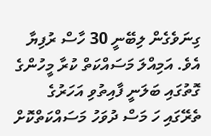ގިނަވެގެން ލިބޭނީ 30 ހާސް ރުފިޔާ އެވެ. އަމިއްލަ މަސައްކަތް ކުރާ މީހުންގެ ގޮތުގައި ބަލަނީ ފާއިތުވި އަހަރުގެ ތެރޭގައި ހަ މަސް ދުވަހު މަސައްކަތްކޮށް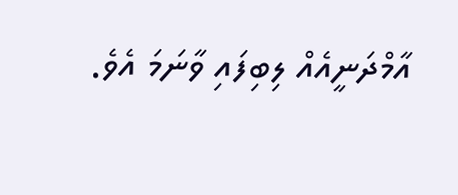އާމްދަނީއެއް ލިބިފައި ވާނަމަ އެވެ.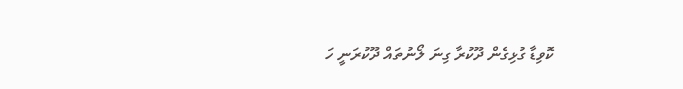ކޮވިޑާ ގުޅިގެން ދޫކުރާ ގިނަ ލޯނުތައް ދޫކުރަނީ ހަ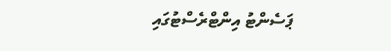ޕަސެންޓު އިންޓްރެސްޓުގައި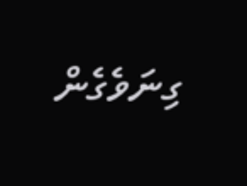ގިނަވެގެން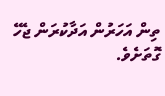ތިން އަހަރުން އަދާކުރަން ޖެހޭ ގޮތަށެވެ.